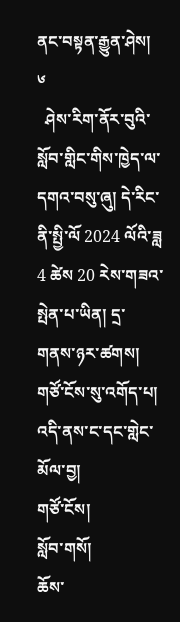ནང་བསྟན་རྒྱུན་ཤེས། ༦
  ཤེས་རིག་ནོར་བུའི་སློབ་གླིང་གིས་ཁྱེད་ལ་དགའ་བསུ་ཞུ། དེ་རིང་ནི་སྤྱི་ལོ 2024 ལོའི་ཟླ 4 ཚེས 20 རེས་གཟའ་སྤེན་པ་ཡིན། དྲ་གནས་ཉར་ཚགས།  གཙོ་ངོས་སུ་འགོད་པ། འདི་ནས་ང་དང་གླེང་མོལ་བྱ།
གཙོ་ངོས།
སློབ་གསོ།
ཆོས་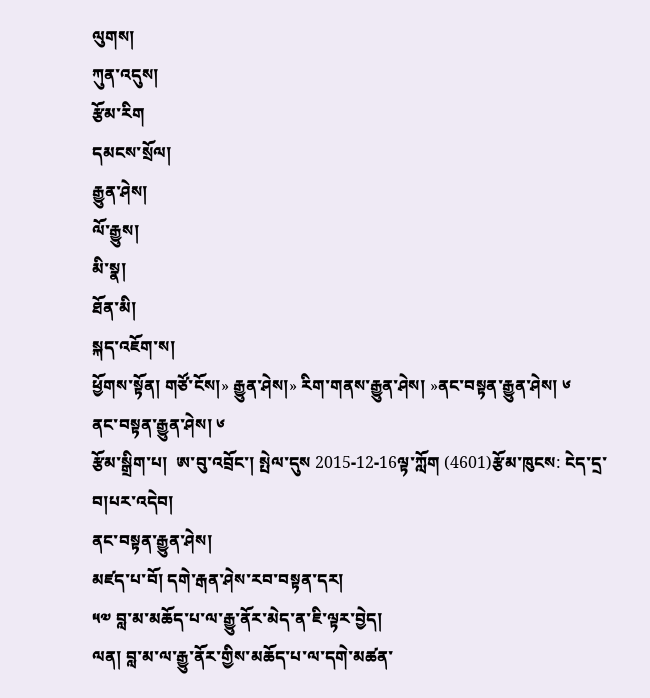ལུགས།
ཀུན་འདུས།
རྩོམ་རིག
དམངས་སྲོལ།
རྒྱུན་ཤེས།
ལོ་རྒྱུས།
མི་སྣ།
ཐོན་མི།
སྐད་འཇོག་ས།
ཕྱོགས་སྟོན། གཙོ་ངོས།» རྒྱུན་ཤེས།» རིག་གནས་རྒྱུན་ཤེས། »ནང་བསྟན་རྒྱུན་ཤེས། ༦
ནང་བསྟན་རྒྱུན་ཤེས། ༦
རྩོམ་སྒྲིག་པ།  ཨ་བུ་འབྲོང་། སྤེལ་དུས 2015-12-16ལྟ་ཀློག (4601)རྩོམ་ཁུངས: ངེད་དྲ་བ།པར་འདེབ།
ནང་བསྟན་རྒྱུན་ཤེས།
མཛད་པ་བོ། དགེ་རྒན་ཤེས་རབ་བསྟན་དར།
༥༧ བླ་མ་མཆོད་པ་ལ་རྒྱུ་ནོར་མེད་ན་ཇི་ལྟར་བྱེད།
ལན། བླ་མ་ལ་རྒྱུ་ནོར་གྱིས་མཆོད་པ་ལ་དགེ་མཚན་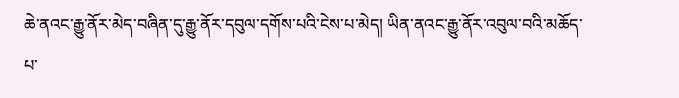ཆེ་ནའང་རྒྱུ་ནོར་མེད་བཞིན་དུ་རྒྱུ་ནོར་དབུལ་དགོས་པའི་ངེས་པ་མེད། ཡིན་ནའང་རྒྱུ་ནོར་འབུལ་བའི་མཆོད་པ་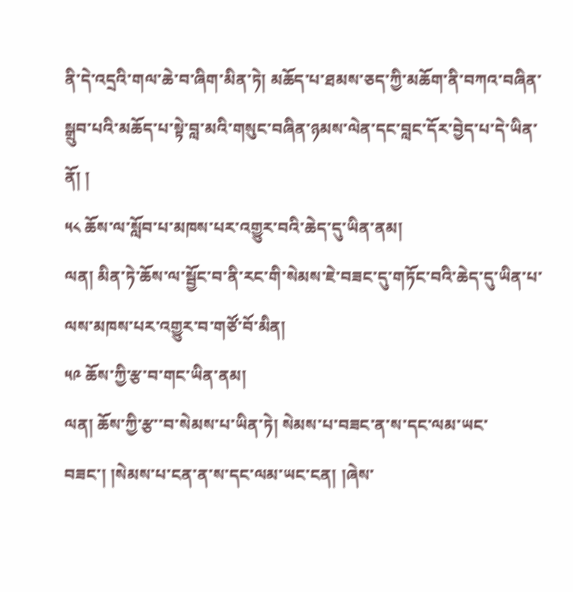ནི་དེ་འདྲའི་གལ་ཆེ་བ་ཞིག་མིན་ཏེ། མཆོད་པ་ཐམས་ཅད་ཀྱི་མཆོག་ནི་བཀའ་བཞིན་སྒྲུབ་པའི་མཆོད་པ་སྟེ་བླ་མའི་གསུང་བཞིན་ཉམས་ལེན་དང་བླང་དོར་བྱེད་པ་དེ་ཡིན་ནོ། །
༥༨ ཆོས་ལ་སློབ་པ་མཁས་པར་འགྱུར་བའི་ཆེད་དུ་ཡིན་ནམ།
ལན། མིན་ཏེ་ཆོས་ལ་སྦྱོང་བ་ནི་རང་གི་སེམས་ཇེ་བཟང་དུ་གཏོང་བའི་ཆེད་དུ་ཡིན་པ་ལས་མཁས་པར་འགྱུར་བ་གཙོ་བོ་མིན།
༥༩ ཆོས་ཀྱི་རྩ་བ་གང་ཡིན་ནམ།
ལན། ཆོས་ཀྱི་རྩ་་བ་སེམས་པ་ཡིན་ཏེ། སེམས་པ་བཟང་ན་ས་དང་ལམ་ཡང་བཟང་། །སེམས་པ་ངན་ན་ས་དང་ལམ་ཡང་ངན། །ཞེས་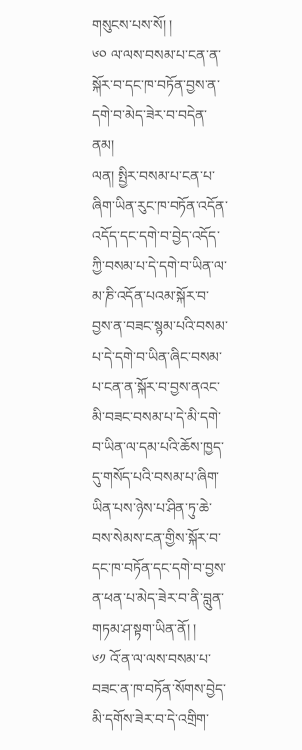གསུངས་པས་སོ། །
༦༠ ལ་ལས་བསམ་པ་ངན་ན་སྐོར་བ་དང་ཁ་བཏོན་བྱས་ན་དགེ་བ་མེད་ཟེར་བ་བདེན་ནམ།
ལན། སྤྱིར་བསམ་པ་ངན་པ་ཞིག་ཡིན་རུང་ཁ་བཏོན་འདོན་འདོད་དང་དགེ་བ་བྱེད་འདོད་ཀྱི་བསམ་པ་དེ་དགེ་བ་ཡིན་ལ་མ་ཎི་འདོན་པའམ་སྐོར་བ་བྱས་ན་བཟང་སྙམ་པའི་བསམ་པ་དེ་དགེ་བ་ཡིན་ཞིང་བསམ་པ་ངན་ན་སྐོར་བ་བྱས་ནའང་མི་བཟང་བསམ་པ་དེ་མི་དགེ་བ་ཡིན་ལ་དམ་པའི་ཆོས་ཁྱད་དུ་གསོད་པའི་བསམ་པ་ཞིག་ཡིན་པས་ཉེས་པ་ཤིན་ཏུ་ཆེ་བས་སེམས་ངན་གྱིས་སྐོར་བ་དང་ཁ་བཏོན་དང་དགེ་བ་བྱས་ན་ཕན་པ་མེད་ཟེར་བ་ནི་བླུན་གཏམ་ཤ་སྟག་ཡིན་ནོ། །
༦༡ འོ་ན་ལ་ལས་བསམ་པ་བཟང་ན་ཁ་བཏོན་སོགས་བྱེད་མི་དགོས་ཟེར་བ་དེ་འགྲིག་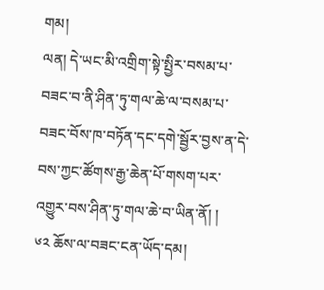གམ།
ལན། དེ་ཡང་མི་འགྲིག་སྟེ་སྤྱིར་བསམ་པ་བཟང་བ་ནི་ཤིན་ཏུ་གལ་ཆེ་ལ་བསམ་པ་བཟང་བོས་ཁ་བཏོན་དང་དགེ་སྦྱོར་བྱས་ན་དེ་བས་ཀྱང་ཚོགས་རྒྱ་ཆེན་པོ་གསག་པར་འགྱུར་བས་ཤིན་ཏུ་གལ་ཆེ་བ་ཡིན་ནོ། །
༦༢ ཆོས་ལ་བཟང་ངན་ཡོད་དམ།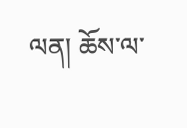ལན། ཆོས་ལ་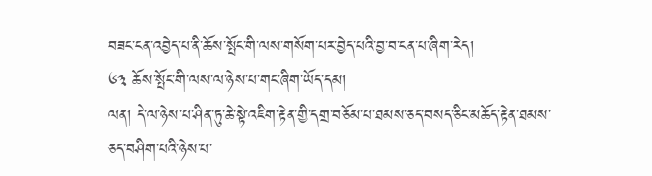བཟང་ངན་འབྱེད་པ་ནི་ཆོས་སྤོང་གི་ལས་གསོག་པར་བྱེད་པའི་བྱ་བ་ངན་པ་ཞིག་རེད།
༦༣ ཆོས་སྤོང་གི་ལས་ལ་ཉེས་པ་གང་ཞིག་ཡོད་དམ།
ལན། དེ་ལ་ཉེས་པ་ཤིན་ཏུ་ཆེ་སྟེ་འཇིག་རྟེན་གྱི་དགྲ་བཅོམ་པ་ཐམས་ཅད་བསད་ཅིང་མཆོད་རྟེན་ཐམས་ཅད་བཤིག་པའི་ཉེས་པ་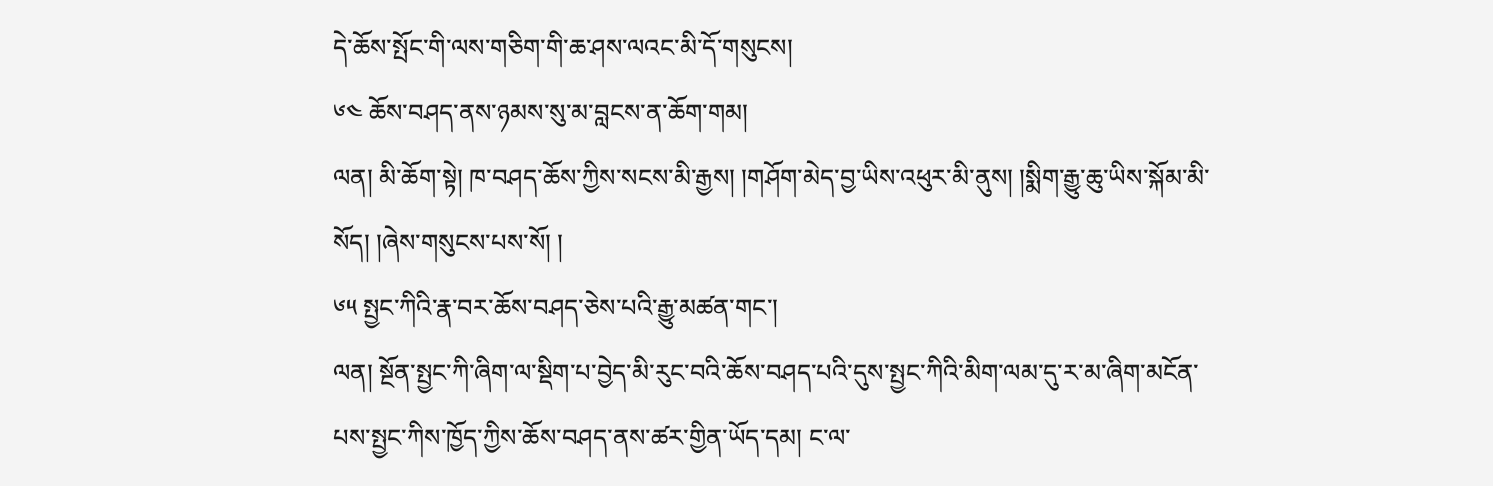དེ་ཆོས་སྤོང་གི་ལས་གཅིག་གི་ཆ་ཤས་ལའང་མི་དོ་གསུངས།
༦༤ ཆོས་བཤད་ནས་ཉམས་སུ་མ་བླངས་ན་ཆོག་གམ།
ལན། མི་ཆོག་སྟེ། ཁ་བཤད་ཆོས་ཀྱིས་སངས་མི་རྒྱས། །གཤོག་མེད་བྱ་ཡིས་འཕུར་མི་ནུས། །སྨིག་རྒྱུ་ཆུ་ཡིས་སྐོམ་མི་སོད། །ཞེས་གསུངས་པས་སོ། །
༦༥ སྤྱང་ཀིའི་རྣ་བར་ཆོས་བཤད་ཅེས་པའི་རྒྱུ་མཚན་གང་།
ལན། སྔོན་སྤྱང་ཀི་ཞིག་ལ་སྡིག་པ་བྱེད་མི་རུང་བའི་ཆོས་བཤད་པའི་དུས་སྤྱང་ཀིའི་མིག་ལམ་དུ་ར་མ་ཞིག་མངོན་པས་སྤྱང་ཀིས་ཁྱོད་ཀྱིས་ཆོས་བཤད་ནས་ཚར་གྱིན་ཡོད་དམ། ང་ལ་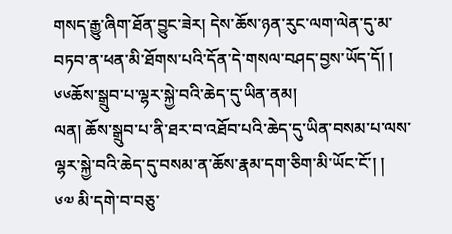གསད་རྒྱུ་ཞིག་ཐོན་བྱུང་ཟེར། དེས་ཆོས་ཉན་རུང་ལག་ལེན་དུ་མ་བཏབ་ན་ཕན་མི་ཐོགས་པའི་དོན་དེ་གསལ་བཤད་བྱས་ཡོད་དོ། །
༦༦ཆོས་སྒྲུབ་པ་ལྷར་སྐྱེ་བའི་ཆེད་དུ་ཡིན་ནམ།
ལན། ཆོས་སྒྲུབ་པ་ནི་ཐར་བ་འཐོབ་པའི་ཆེད་དུ་ཡིན་བསམ་པ་ལས་ལྷར་སྐྱེ་བའི་ཆེད་དུ་བསམ་ན་ཆོས་རྣམ་དག་ཅིག་མི་ཡོང་ངོ་། །
༦༧ མི་དགེ་བ་བཅུ་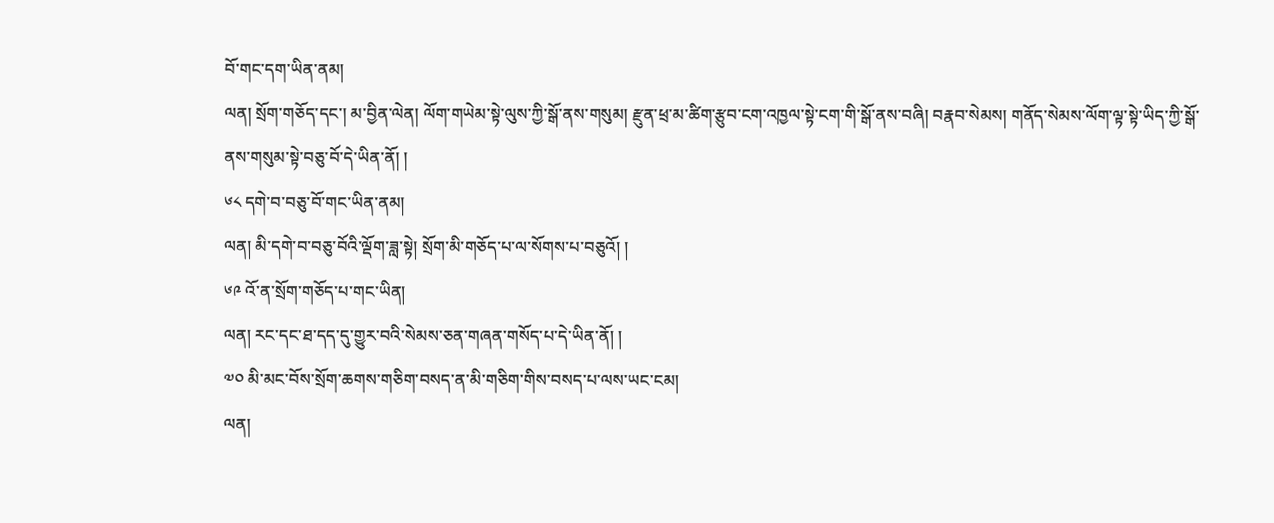བོ་གང་དག་ཡིན་ནམ།
ལན། སྲོག་གཅོད་དང་། མ་བྱིན་ལེན། ལོག་གཡེམ་སྟེ་ལུས་ཀྱི་སྒོ་ནས་གསུམ། རྫུན་ཕྲ་མ་ཚིག་རྩུབ་ངག་འཁྱལ་སྟེ་ངག་གི་སྒོ་ནས་བཞི། བརྣབ་སེམས། གནོད་སེམས་ལོག་ལྟ་སྟེ་ཡིད་ཀྱི་སྒོ་ནས་གསུམ་སྟེ་བཅུ་བོ་དེ་ཡིན་ནོ། །
༦༨ དགེ་བ་བཅུ་བོ་གང་ཡིན་ནམ།
ལན། མི་དགེ་བ་བཅུ་བོའི་ལྡོག་ཟླ་སྟེ། སྲོག་མི་གཅོད་པ་ལ་སོགས་པ་བཅུའོ། །
༦༩ འོ་ན་སྲོག་གཅོད་པ་གང་ཡིན།
ལན། རང་དང་ཐ་དད་དུ་གྱུར་བའི་སེམས་ཅན་གཞན་གསོད་པ་དེ་ཡིན་ནོ། །
༧༠ མི་མང་བོས་སྲོག་ཆགས་གཅིག་བསད་ན་མི་གཅིག་གིས་བསད་པ་ལས་ཡང་ངམ།
ལན།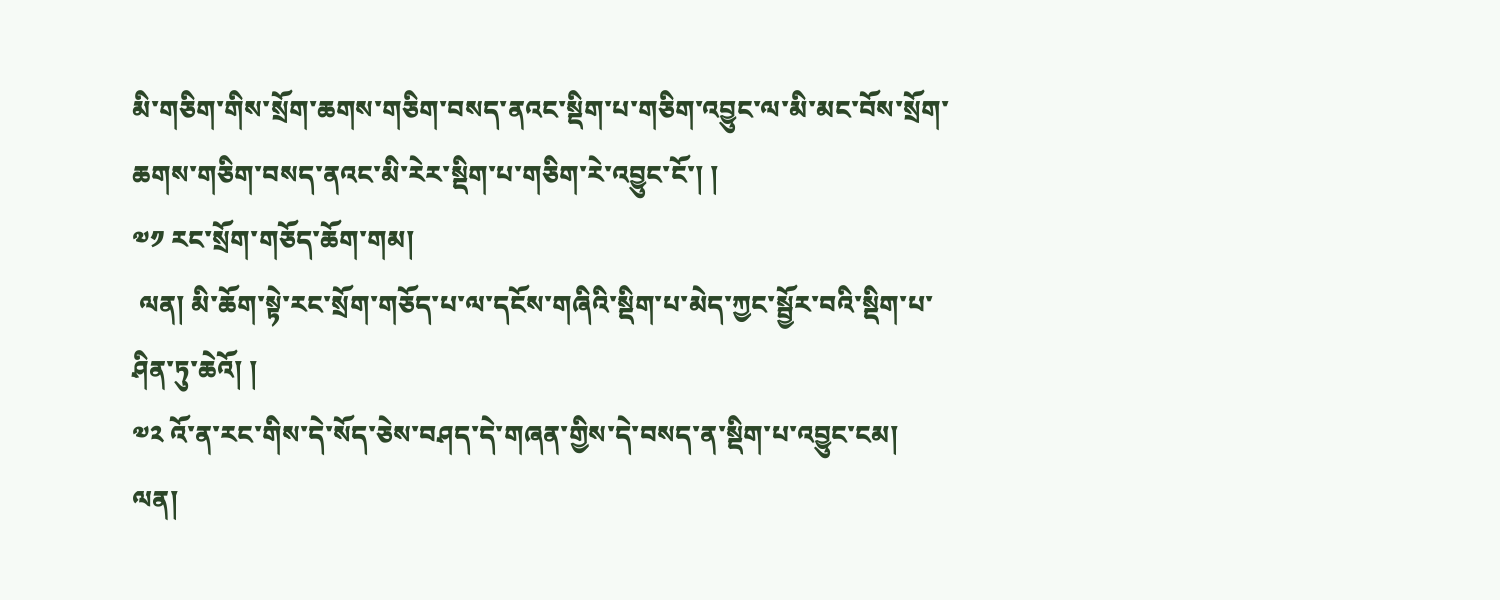མི་གཅིག་གིས་སྲོག་ཆགས་གཅིག་བསད་ནའང་སྡིག་པ་གཅིག་འབྱུང་ལ་མི་མང་བོས་སྲོག་ཆགས་གཅིག་བསད་ནའང་མི་རེར་སྡིག་པ་གཅིག་རེ་འབྱུང་ངོ་། །
༧༡ རང་སྲོག་གཅོད་ཆོག་གམ།
 ལན། མི་ཆོག་སྟེ་རང་སྲོག་གཅོད་པ་ལ་དངོས་གཞིའི་སྡིག་པ་མེད་ཀྱང་སྦྱོར་བའི་སྡིག་པ་ཤིན་ཏུ་ཆེའོ། །
༧༢ འོ་ན་རང་གིས་དེ་སོད་ཅེས་བཤད་དེ་གཞན་གྱིས་དེ་བསད་ན་སྡིག་པ་འབྱུང་ངམ།
ལན།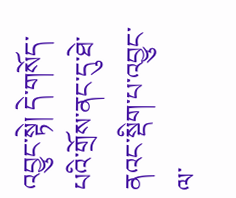འབྱུང་སྟེ། དེ་གསོད་པའི་གྲོས་ནང་དུ་ཐེ་ནའང་སྡིག་པ་འབྱུང་ལ་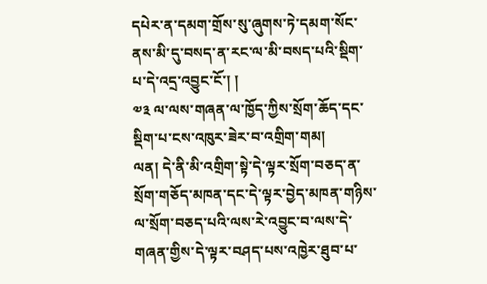དཔེར་ན་དམག་གྲོས་སུ་ཞུགས་ཏེ་དམག་སོང་ནས་མི་དུ་བསད་ན་རང་ལ་མི་བསད་པའི་སྡིག་པ་དེ་འདྲ་འབྱུང་ངོ་། །
༧༣ ལ་ལས་གཞན་ལ་ཁྱོད་ཀྱིས་སྲོག་ཆོད་དང་སྡིག་པ་ངས་འཁུར་ཟེར་བ་འགྲིག་གམ།
ལན། དེ་ནི་མི་འགྲིག་སྟེ་དེ་ལྟར་སྲོག་བཅད་ན་སྲོག་གཅོད་མཁན་དང་དེ་ལྟར་བྱེད་མཁན་གཉིས་ལ་སྲོག་བཅད་པའི་ལས་རེ་འབྱུང་བ་ལས་དེ་གཞན་གྱིས་དེ་ལྟར་བཤད་པས་འཁྱེར་ཐུབ་པ་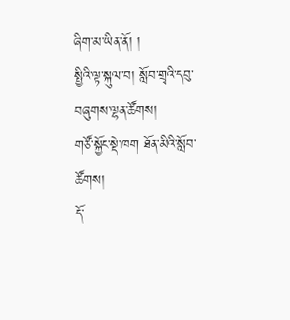ཞིག་མ་ཡིན་ནོ། །
སྤྱིའི་ལྟ་སྐུལ་བ། སློབ་གྲྭའི་དབུ་བཞུགས་ལྷན་ཚོགས།
གཙོ་སྐྱོང་སྡེ་ཁག ཐོན་མིའི་སློབ་ཚོགས།
དོ་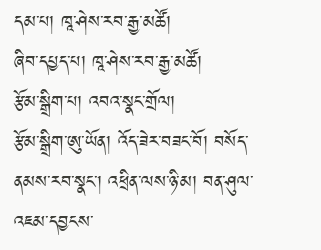དམ་པ། ཁཱ་ཤེས་རབ་རྒྱ་མཚོ།
ཞིབ་དཔྱད་པ། ཁཱ་ཤེས་རབ་རྒྱ་མཚོ།
རྩོམ་སྒྲིག་པ། འབའ་སྣང་གྲོལ།
རྩོམ་སྒྲིག་ཨུ་ཡོན། འོད་ཟེར་བཟང་བོ། བསོད་ནམས་རབ་སྣང་། འཕྲིན་ལས་ཉི་མ། བན་ཤུལ་འཇམ་དབྱངས་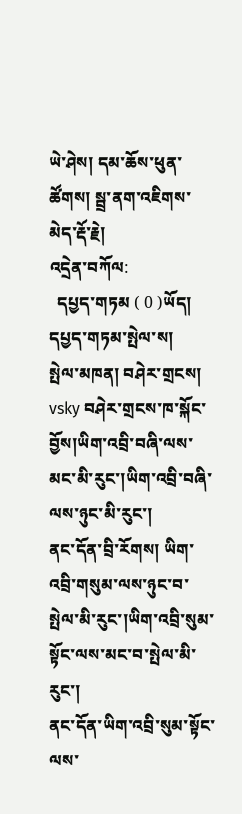ཡེ་ཤེས། དམ་ཆོས་ཕུན་ཚོགས། སྦྲ་ནག་འཇིགས་མེད་རྡོ་རྗེ།
འདྲེན་བཀོལ:
  དཔྱད་གཏམ ( 0 )ཡོད།
དཔྱད་གཏམ་སྤེལ་ས།
སྤེལ་མཁན། བཤེར་གྲངས། vsky བཤེར་གྲངས་ཁ་སྐོང་བྱོས།ཡིག་འབྲི་བཞི་ལས་མང་མི་རུང་།ཡིག་འབྲི་བཞི་ལས་ཉུང་མི་རུང་།
ནང་དོན་བྲི་རོགས། ཡིག་འབྲི་གསུམ་ལས་ཉུང་བ་སྤེལ་མི་རུང་།ཡིག་འབྲི་སུམ་སྟོང་ལས་མང་བ་སྤེལ་མི་རུང་།
ནང་དོན་ཡིག་འབྲི་སུམ་སྟོང་ལས་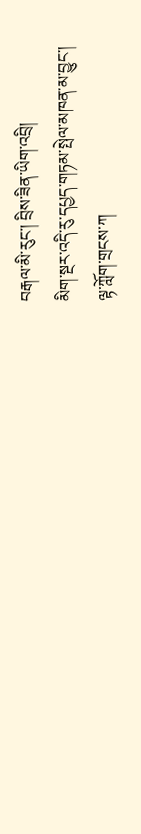བརྒལ་མི་རུང་། བྲིས་ཟིན་ཡིག་འབྲི།
མིག་སྔར་འདི་རུ་དཔྱད་གཏམ་སྤེལ་མཁན་མ་བྱུང་།
ལྟ་ཀློག་གྲངས་ཀ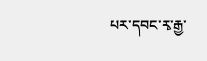པར་དབང་རྭ་རྒྱ་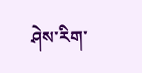ཤེས་རིག་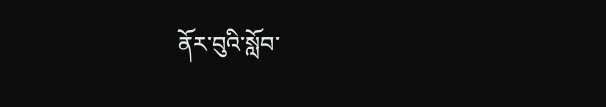ནོར་བུའི་སློབ་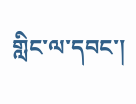གླིང་ལ་དབང་།